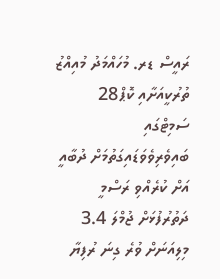ރައީސް ޑރ. މުހައްމަދު މުއިއްޒު ތުރުކީއަށާއި ކޮޕް28 ސަމިޓްގައި ބައިވެރިވެވަޑައިގަތުމަށް ދުބާއީ އަށް ކުރެއްވި ރަސްމީ ދަތުރުފުޅަށް ޖުމްލަ 3.4 މިލިއަނަށް ވުރެ ގިނަ ރުފިޔާ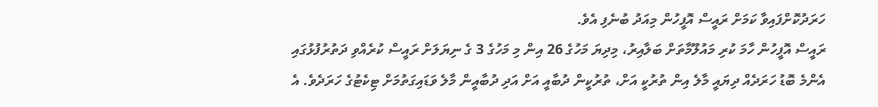ހަރަދުކޮށްފައިވާ ކަމަށް ރައީސް އޮފީހުން މިއަދު ބުނެފި އެވެ.
ރައީސް އޮފީހުން ހާމަ ކުރި މައުލޫމާތަށް ބަލާއިރު، މިދިޔަ މަހުގެ 26 އިން މި މަހުގެ 3 ގެ ނިޔަލަށް ރައީސް ކުރެއްވި ދަތުރުފުޅުގައި އެންމެ ބޮޑު ހަރަދެއް ދިޔައީ މާލެ އިން ތުރުކީ އަށް، ތުރުކީން ދުބާއީ އަށް އަދި ދުބާއީން މާލެ ވަޑައިގަތުމަށް ޓިކެޓުގެ ހަރަދެވެ. އެ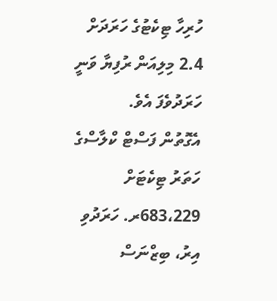ހުރިހާ ޓިކެޓުގެ ހަރަދަށް 2.4 މިލިއަން ރުފިޔާ ވަނީ ހަރަދުވެފަ އެވެ.
އެގޮތުން ފަސްޓް ކްލާސްގެ ހަތަރު ޓިކެޓަށް 683،229ރ. ހަރަދުވި އިރު، ބިޒްނަސް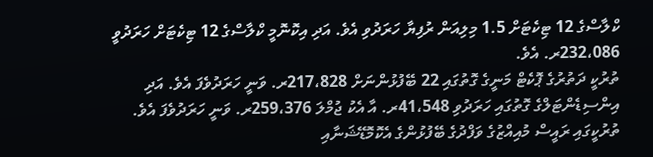ކްލާސްގެ 12 ޓިކެޓަށް 1.5 މިލިއަން ރުފިޔާ ހަރަދުވި އެވެ. އަދި އިކޮނޮމީ ކްލާސްގެ 12 ޓިކެޓަށް ހަރަދުވީ 232،086ރ. އެވެ.
ތުރުކީ ދަތުރުގެ ޕޮކެޓް މަނީގެ ގޮތުގައި 22 ބޭފުޅުންނަށް 217،828ރ. ވަނީ ހަރަދުވެފަ އެވެ. އަދި އިންސިޑެންޓަލްގެ ގޮތުގައި ހަރަދުވި 41،548ރ. އާ އެކު ޖުމްލަ 259،376ރ. ވަނީ ހަރަދުވެފަ އެވެ.
ތުރުކީގައި ރައީސް މުއިއްޒުގެ ވަފްދުގެ ބޭފުޅުންގެ އެކޮމޮޑޭޝަނާއި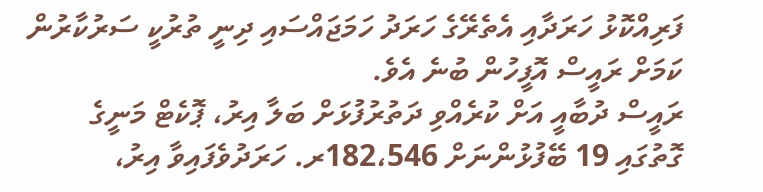ފަރިއްކޮޅު ހަރަދާއި އެތެރޭގެ ހަރަދު ހަމަޖައްސައި ދިނީ ތުރުކީ ސަރުކާރުން ކަމަށް ރައީސް އޮފީހުން ބުނެ އެވެ.
ރައީސް ދުބާއީ އަށް ކުރެއްވި ދަތުރުފުޅަށް ބަލާ އިރު، ޕޮކެޓް މަނީގެ ގޮތުގައި 19 ބޭފުޅުންނަށް 182،546ރ. ހަރަދުވެފައިވާ އިރު،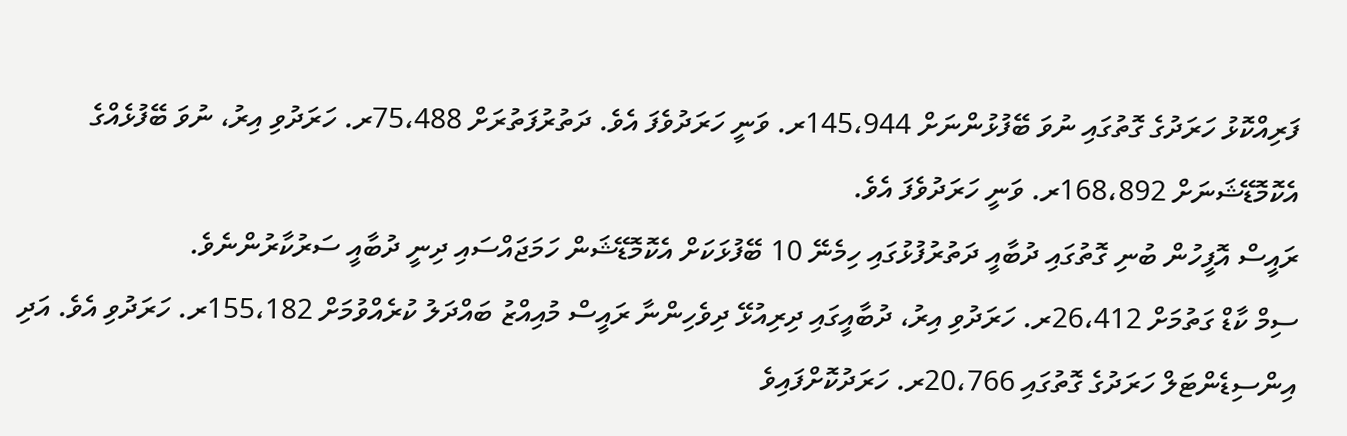ފަރިއްކޮޅު ހަރަދުގެ ގޮތުގައި ނުވަ ބޭފުޅުންނަށް 145،944ރ. ވަނީ ހަރަދުވެފަ އެވެ. ދަތުރުފަތުރަށް 75،488ރ. ހަރަދުވި އިރު، ނުވަ ބޭފުޅެއްގެ އެކޮމޮޑޭޝަނަށް 168،892ރ. ވަނީ ހަރަދުވެފަ އެވެ.
ރައީސް އޮފީހުން ބުނި ގޮތުގައި ދުބާއީ ދަތުރުފުޅުގައި ހިމެނޭ 10 ބޭފުޅަކަށް އެކޮމޮޑޭޝަން ހަމަޖައްސައި ދިނީ ދުބާއީ ސަރުކާރުންނެވެ.
ސިމް ކާޑް ގަތުމަށް 26،412ރ. ހަރަދުވި އިރު، ދުބާއީގައި ދިރިއުޅޭ ދިވެހިންނާ ރައީސް މުއިއްޒު ބައްދަލު ކުރެއްވުމަށް 155،182ރ. ހަރަދުވި އެވެ. އަދި އިންސިޑެންޓަލް ހަރަދުގެ ގޮތުގައި 20،766ރ. ހަރަދުކޮށްފައިވެ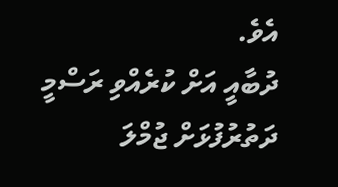އެވެ.
ދުބާއީ އަށް ކުރެއްވި ރަސްމީ ދަތުރުފުޅަށް ޖުމްލަ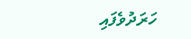ހަރަދުވެފައި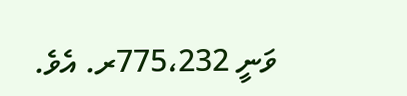ވަނީ 775،232ރ. އެވެ.